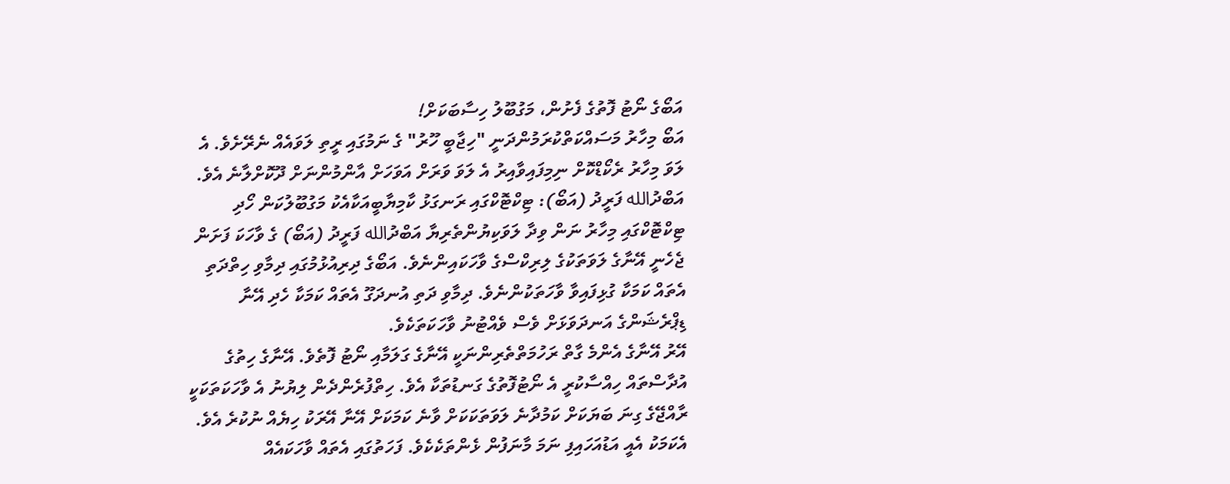އަބޯގެ ނޯޓު ފޮތުގެ ފެށުން، މަގުބޫލު ހިސާބަކަށް!
އަބޯ މިހާރު މަސައްކަތްކުރަމުންދަނީ "ހިޖާބީ ހޫރު" ގެ ނަމުގައި ރީތި ލަވައެއް ނެރޭށެވެ. އެ ލަވަ މިހާރު ރެކޯޑްކޮށް ނިމިފައިވާއިރު އެ ލަވަ ވަރަށް އަވަހަށް އާންމުންނަށް ދޫކޮށްލާނެ އެވެ.
އަބްދުالله ފަރީދު (އަބޯ): ޓިކްޓޮކްގައި ރަނގަޅު ކާމިޔާބީއަކާއެކު މަގުބޫލުކަން ހޯދި
ޓިކްޓޮކްގައި މިހާރު ނަން ވިދާ ލަވަކިޔުންތެރިޔާ އަބްދުالله ފަރީދު (އަބޯ) ގެ ވާހަކަ ފަށަން ޖެހެނީ އޭނާގެ ލަވަތަކުގެ ލިރިކްސްގެ ވާހަކައިންނެވެ. އަބޯގެ ދިރިއުޅުމުގައި ދިމާވި ހިތްދަތި އެތައް ކަމަކާ ގުޅިފައިވާ ވާހަތަކުންނެވެ. ދިމާވި ދަތި އުނދަގޫ އެތައް ކަމަކާ ހެދި އޭނާ ޑިޕްރެޝަންގެ އަނދަވަޅަށް ވެސް ވެއްޓުނު ވާހަކަތަކެވެ.
އޭރު އޭނާގެ އެންމެ ގާތް ރަހުމަތްތެރިންނަކީ އޭނާގެ ގަލަމާއި ނޯޓު ފޮތެވެ. އޭނާގެ ހިތުގެ އުދާސްތައް ހިއްސާކުރީ އެ ނޯޓުފޮތުގެ ގަނޑުތަކާ އެވެ. ހިތްފުރެންދެން ލިޔުނު އެ ވާހަކަތަކަކީ ރާއްޖޭގެ ގިނަ ބަޔަކަށް ކަމުދާނެ ލަވަތަކަކަށް ވާނެ ކަމަކަށް އޭނާ އޭރަކު ހިޔެއް ނުކުރެ އެވެ. އެކަމަކު އެއީ އަޑުއަހައިފި ނަމަ މާނަފުން ޅެންތަކެކެވެ. ފަހަތުގައި އެތައް ވާހަކައެއް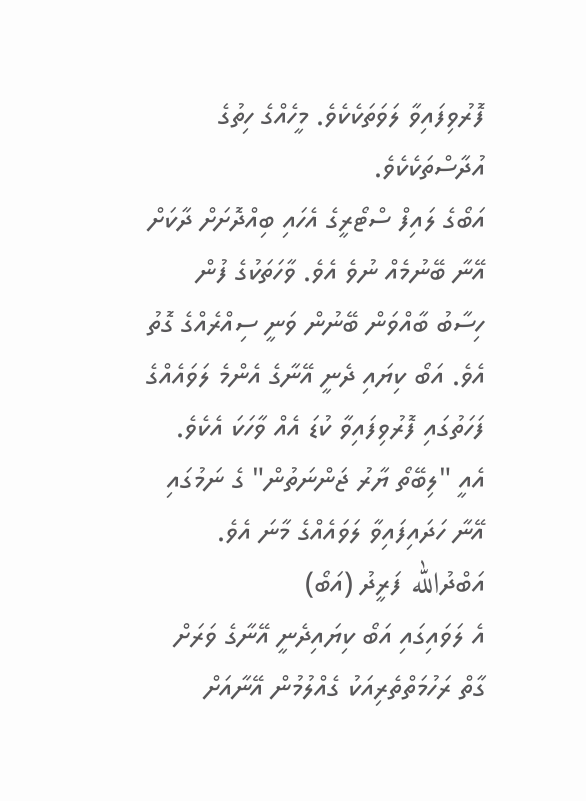ފޮރުވިފައިވާ ލަވަތަކެކެވެ. މީހެއްގެ ހިތުގެ އުދާސްތަކެކެވެ.
އަބޯގެ ލައިފް ސްޓޯރީގެ އެހައި ބިއްދޮށަށް ދާކަށް އޭނާ ބޭނުމެއް ނުވެ އެވެ. ވާހަތަކުގެ ފުން ހިސާބު ބާއްވަން ބޭނުން ވަނީ ސިއްރެއްގެ ގޮތު އެވެ. އަބޯ ކިޔައި ދެނީ އޭނާގެ އެންމެ ލަވައެއްގެ ފަހަތުގައި ފޮރުވިފައިވާ ކުޑަ އެއް ވާހަކަ އެކެވެ. އެއީ "ލިބޭތޯ ޔާރު ޖަންނަތުން" ގެ ނަމުގައި އޭނާ ހަދައިފައިވާ ލަވައެއްގެ މާނަ އެވެ.
އަބްދުالله ފަރީދު (އަބޯ)
އެ ލަވައިގައި އަބޯ ކިޔައިދެނީ އޭނާގެ ވަރަށް ގާތް ރަހުމަތްތެރިއަކު ގެއްލުމުން އޭނާއަށް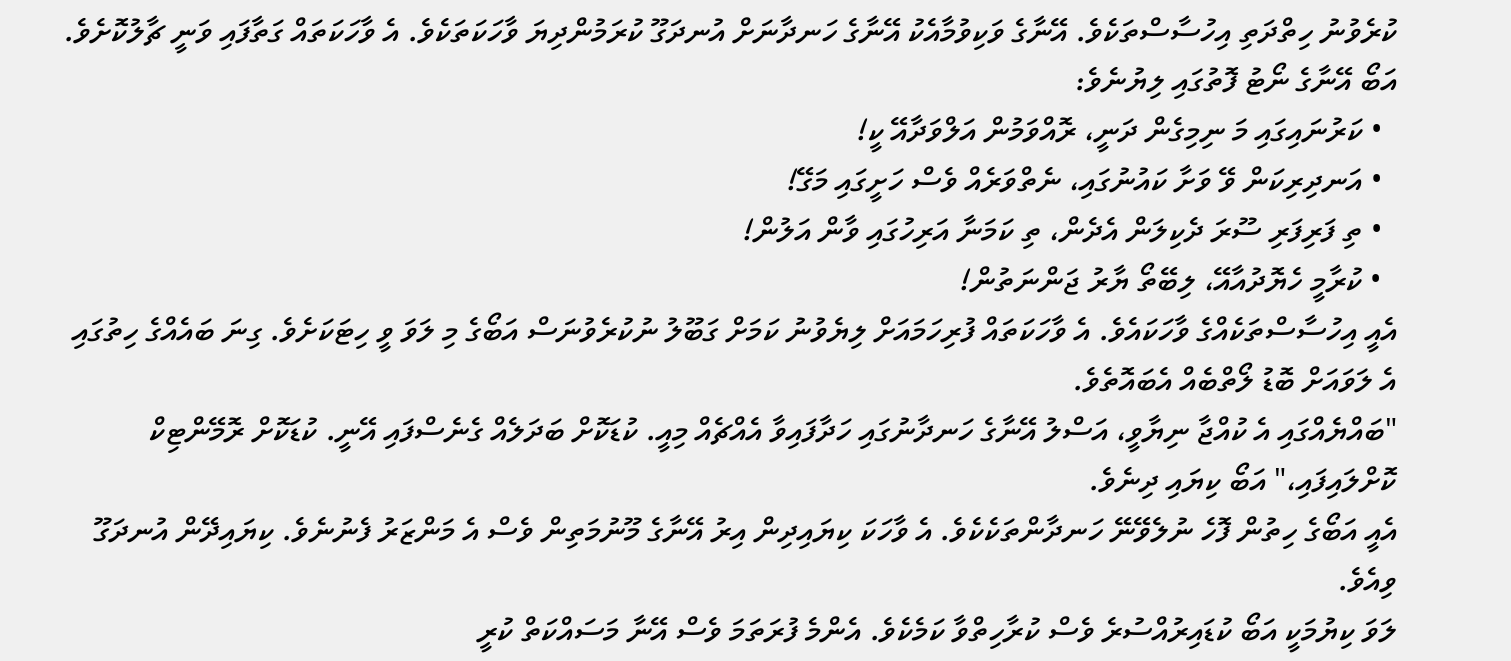ކުރެވުނު ހިތްދަތި އިހުސާސްތަކެވެ. އޭނާގެ ވަކިވުމާއެކު އޭނާގެ ހަނދާނަށް އުނދަގޫ ކުރަމުންދިޔަ ވާހަކަތަކެވެ. އެ ވާހަކަތައް ގަތާފައި ވަނީ ޗާލުކޮށެވެ. އަބޯ އޭނާގެ ނޯޓު ފޮތުގައި ލިޔުނެވެ:
  • ކަރުނައިގައި މަ ނިމިގެން ދަނީ، ރޮއްވަމުން އަލްވަދާއޭ ކީ!
  • އަނދިރިކަން ވޭ ވަށާ ކައުނުގައި، ނެތްވަރެއް ވެސް ހަށީގައި މަގޭ!
  • ތި ފަރިފަރި ސޫރަ ދެކިލަން އެދެން، ތި ކަމަނާ އަރިހުގައި ވާން އަލުން!
  • ކުރާމީ ހެޔޮދުއާއޭ، ލިބޭތޯ ޔާރު ޖަންނަތުން!
އެއީ އިހުސާސްތަކެއްގެ ވާހަކައެވެ. އެ ވާހަކަތައް ފުރިހަމައަށް ލިޔެވުނު ކަމަށް ގަބޫލު ނުކުރެވުނަސް އަބޯގެ މި ލަވަ ވީ ހިޓަކަށެވެ. ގިނަ ބައެއްގެ ހިތުގައި އެ ލަވައަށް ބޮޑު ލޯތްބެއް އެބައޮތެވެ.
"ބައްޔެއްގައި އެ ކުއްޖާ ނިޔާވީ، އަސްލު އޭނާގެ ހަނދާނުގައި ހަދާފައިވާ އެއްޗެއް މިއީ. ކުޑަކޮށް ބަދަލެއް ގެނެސްފައި އޭނީ. ކުޑަކޮށް ރޮމޭންޓިކް ކޮށްލައިފައި،" އަބޯ ކިޔައި ދިނެވެ.
އެއީ އަބޯގެ ހިތުން ފޮހެ ނުލެވޭނޭ ހަނދާންތަކެކެވެ. އެ ވާހަކަ ކިޔައިދިން އިރު އޭނާގެ މޫނުމަތިން ވެސް އެ މަންޒަރު ފެނުނެވެ. ކިޔައިދޭން އުނދަގޫ ވިއެވެ.
ލަވަ ކިޔުމަކީ އަބޯ ކުޑައިރުއްސުރެ ވެސް ކުރާހިތްވާ ކަމެކެވެ. އެންމެ ފުރަތަމަ ވެސް އޭނާ މަސައްކަތް ކުރީ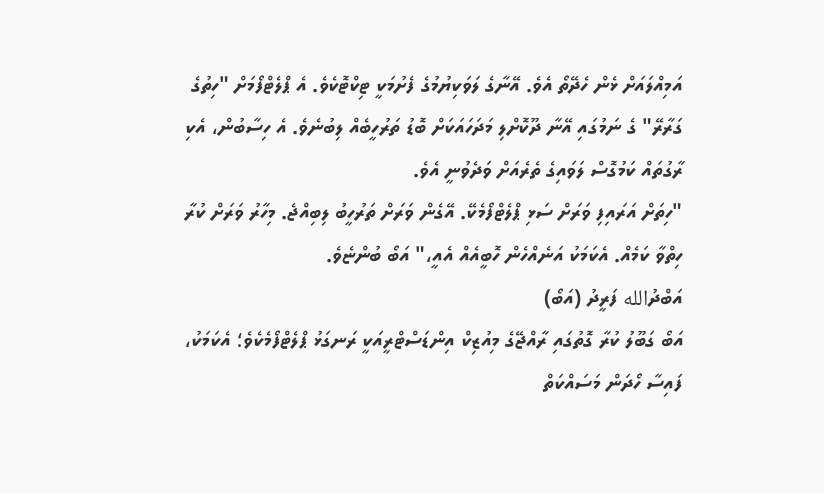އަމިއްލައަށް ޅެން ހެދޭތޯ އެވެ. އޭނާގެ ލަވަކިޔުމުގެ ފެށުމަކީ ޓިކްޓޮކެވެ. އެ ޕްލެޓްފޯމަށް "ހިތުގެ ގަރާރޭ" ގެ ނަމުގައި އޭނާ ދޫކޮށްލި މަދަހައަކަށް ބޮޑު ތަރުހީބެއް ލިބުނެވެ. އެ ހިސާބުން، އެކި ރާގުތައް ކަމުގޮސް ލަވައިގެ ތެރެއަށް ވަދެވުނީ އެވެ.
"ހިތަށް އަރައިފި ވަރަށް ސަޅި ޕްލެޓްފޯމެކޭ. އޭގެން ވަރަށް ތަރުހީބު ލިބިއްޖެ. މިހާރު ވަރަށް ކުރާ ހިތްވާ ކަމެއް. އެކަމަކު އަނެއްހެން ހޮބީއެއް އެއީ،" އަބޯ ބުންޏެވެ.
އަބްދުالله ފަރީދު (އަބޯ)
އަބޯ ގަބޫލު ކުރާ ގޮތުގައި ރާއްޖޭގެ މިއުޒިކް އިންޑަސްޓްރީއަކީ ރަނގަޅު ޕްލެޓްފޯމެކެވެ؛ އެކަމަކު، ފައިސާ ހޯދަން މަސައްކަތް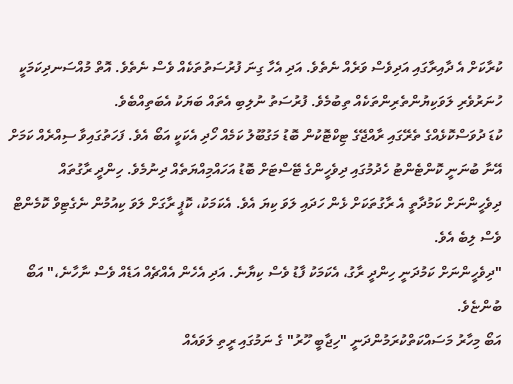ކުރާކަށް އެ ދާއިރާގައި އަދިވެސް ވަރެއް ނެތެވެ. އަދި އެހާ ގިނަ ފުރުސަތުތަކެއް ވެސް ނެތެވެ. އޮތް މުއްސަނދިކަމަކީ ހުނަރުވެރި ލަވަކިޔުންތެރިންތަކެއް ތިބުމެވެ. ފުރުސަތު ނުލިބި އެތައް ބަޔަކު އެބަތިއްބެވެ.
ކުޑަ ދުވަސްކޮޅެއްގެ ތެރޭގައި ރާއްޖޭގެ ޓިކްޓޮކުން ބޮޑު މަގުބޫލު ކަމެއް ހޯދި އެކަކީ އަބޯ އެވެ. ފަހަތުގައިވާ ސިއްރެއް ކަމަށް އޭނާ ބުނަނީ ކޮންޓެންޓު ހެދުމުގައި ދިވެހީންގެ ޓޭސްޓަށް ބޮޑު އަހައްމިއްޔަތެއް ދިނުމެވެ. ހިންދީ ރާގުތައް ދިވެހީންނަށް ކަމުދާތީ އެ ރާގުތަކަށް ޅެން ހަދައި ލަވަ ކިޔަ އެވެ. އެކަމަކު، ކޮޕީ ރާގަށް ލަވަ ކިއުމުން ނެގެޓިވް ކޮމެންޓް ވެސް ލިބެ އެވެ.
"ދިވެހީންނަށް ކަމުދަނީ ހިންދީ ރާގު، އެކަމަކު ފާޑު ވެސް ކިޔާނެ. އަދި އެހެން އެއްޗެއް އަޑެއް ވެސް ނާހާނެ،" އަބޯ ބުންޏެވެ.
އަބޯ މިހާރު މަސައްކަތްކުރަމުންދަނީ "ހިޖާބީ ހޫރު" ގެ ނަމުގައި ރީތި ލަވައެއް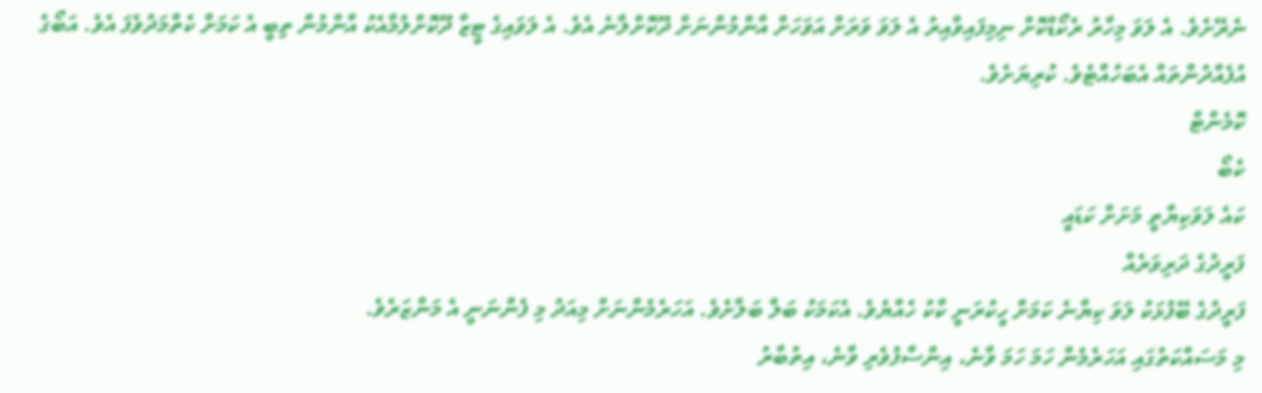ނެރޭށެވެ. އެ ލަވަ މިހާރު ރެކޯޑްކޮށް ނިމިފައިވާއިރު އެ ލަވަ ވަރަށް އަވަހަށް އާންމުންނަށް ދޫކޮށްލާނެ އެވެ. އެ ލަވައިގެ ޓީޒާ ދޫކޮށްލުމާއެކު އާންމުން ތިބީ އެ ކަމަށް ކެތްމަދުވެފަ އެވެ. އަބޯގެ އުފެއްދުންތައް އެބަހުއްޓެވެ. ކުރިޔަށެވެ.
ކޮމެންޓް
ކެބޯ
ކައެ ލަވަކިޔާތީ މަށަށް ކަޑައީ
ފަރީދުގެ ދަރިވަރެއް
ފަރީދުގެ ބޭފުޅަކު ލަވަ ކިޔާނެ ކަމަށް ހީކުރަނީ ކާކު ހެއްޔެވެ. އެކަމަކު ބަލާ ބަލާށެވެ. އަހަރެމެންނަށް މިއަދު މި ފެންނަނީ އެ މަންޒަރެވެ.
މި މަސައްކަތުގައި އަހަރެމެން ހަމަ ހަމަ ވާނެ، އިންސާފުވެރި ވާނެ، އިތުބާރު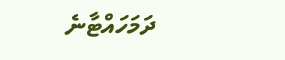ދަމަހައްޓާނެ